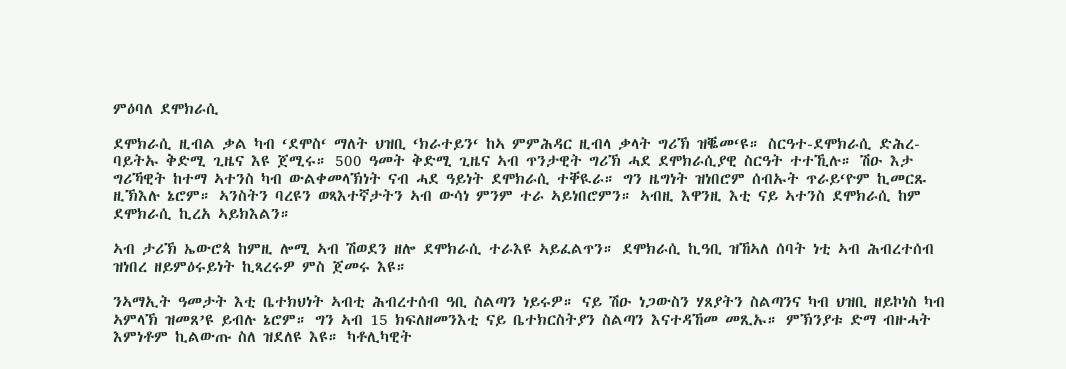ምዕባለ ደሞክራሲ

ደሞክራሲ ዚብል ቃል ካብ ‘ደሞስ‘ ማለት ህዝቢ ‘ክራተይን‘ ከኣ ምምሕዳር ዚብላ ቃላት ግሪኽ ዝቘመ‘ዩ። ስርዓተ-ደሞክራሲ ድሕረ- ባይትኡ ቅድሚ ጊዜና እዩ ጀሚሩ። 500 ዓመት ቅድሚ ጊዜና ኣብ ጥንታዊት ግሪኽ ሓደ ደሞክራሲያዊ ስርዓት ተተኺሉ። ሽዑ እታ ግሪኻዊት ከተማ ኣተንስ ካብ ውልቀመላኽነት ናብ ሓደ ዓይነት ደሞክራሲ ተቐዪራ። ግን ዜግነት ዝነበሮም ሰብኡት ጥራይ‘ዮም ኪመርጹ ዚኽእሉ ኔሮም። ኣንስትን ባረዩን ወጻእተኛታትን ኣብ ውሳነ ምንም ተራ ኣይነበሮምን። ኣብዚ እዋንዚ እቲ ናይ ኣተንስ ደሞክራሲ ከም ደሞክራሲ ኪረአ ኣይክእልን።

ኣብ ታሪኽ ኤውሮጳ ከምዚ ሎሚ ኣብ ሽወደን ዘሎ ደሞክራሲ ተራእዩ ኣይፈልጥን። ደሞክራሲ ኪዓቢ ዝኸኣለ ሰባት ነቲ ኣብ ሕብረተሰብ ዝነበረ ዘይምዕሩይነት ኪጻረሩዎ ምስ ጀመሩ እዩ።

ንኣማኢት ዓመታት እቲ ቤተክህነት ኣብቲ ሕብረተሰብ ዓቢ ስልጣን ነይሩዎ። ናይ ሽዑ ነጋውስን ሃጸያትን ስልጣንና ካብ ህዝቢ ዘይኮነስ ካብ ኣምላኽ ዝመጸ’ዩ ይብሉ ኔሮም። ግን ኣብ 15 ክፍለዘመንእቲ ናይ ቤተክርስትያን ስልጣን እናተዳኸመ መጺኡ። ምኽንያቱ ድማ ብዙሓት እምነቶም ኪልውጡ ስለ ዝደለዩ እዩ። ካቶሊካዊት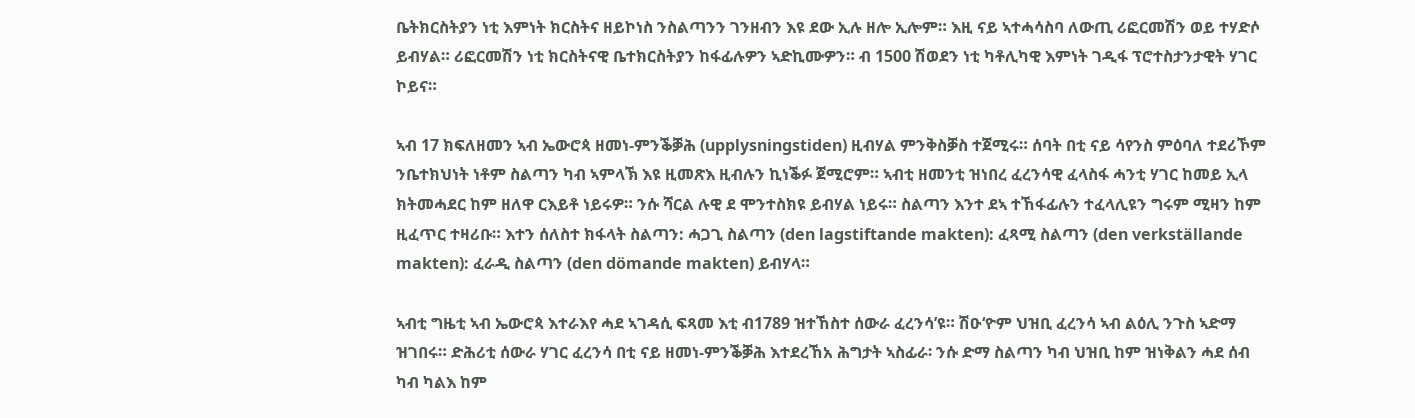ቤትክርስትያን ነቲ እምነት ክርስትና ዘይኮነስ ንስልጣንን ገንዘብን እዩ ደው ኢሉ ዘሎ ኢሎም። እዚ ናይ ኣተሓሳስባ ለውጢ ሪፎርመሽን ወይ ተሃድሶ ይብሃል። ሪፎርመሽን ነቲ ክርስትናዊ ቤተክርስትያን ከፋፊሉዎን ኣድኪሙዎን። ብ 1500 ሽወደን ነቲ ካቶሊካዊ እምነት ገዲፋ ፕሮተስታንታዊት ሃገር ኮይና።

ኣብ 17 ክፍለዘመን ኣብ ኤውሮጳ ዘመነ-ምንቕቓሕ (upplysningstiden) ዚብሃል ምንቅስቓስ ተጀሚሩ። ሰባት በቲ ናይ ሳየንስ ምዕባለ ተደሪኾም ንቤተክህነት ነቶም ስልጣን ካብ ኣምላኽ እዩ ዚመጽእ ዚብሉን ኪነቕፉ ጀሚሮም። ኣብቲ ዘመንቲ ዝነበረ ፈረንሳዊ ፈላስፋ ሓንቲ ሃገር ከመይ ኢላ ክትመሓደር ከም ዘለዋ ርእይቶ ነይሩዎ። ንሱ ሻርል ሉዊ ደ ሞንተስክዩ ይብሃል ነይሩ። ስልጣን እንተ ደኣ ተኸፋፊሉን ተፈላሊዩን ግሩም ሚዛን ከም ዚፈጥር ተዛሪቡ። እተን ሰለስተ ክፋላት ስልጣን: ሓጋጊ ስልጣን (den lagstiftande makten): ፈጻሚ ስልጣን (den verkställande makten): ፈራዲ ስልጣን (den dömande makten) ይብሃላ።

ኣብቲ ግዜቲ ኣብ ኤውሮጳ እተራእየ ሓደ ኣገዳሲ ፍጻመ እቲ ብ1789 ዝተኸስተ ሰውራ ፈረንሳ’ዩ። ሽዑ‘ዮም ህዝቢ ፈረንሳ ኣብ ልዕሊ ንጉስ ኣድማ ዝገበሩ። ድሕሪቲ ሰውራ ሃገር ፈረንሳ በቲ ናይ ዘመነ-ምንቕቓሕ እተደረኸአ ሕግታት ኣስፊራ፡ ንሱ ድማ ስልጣን ካብ ህዝቢ ከም ዝነቅልን ሓደ ሰብ ካብ ካልእ ከም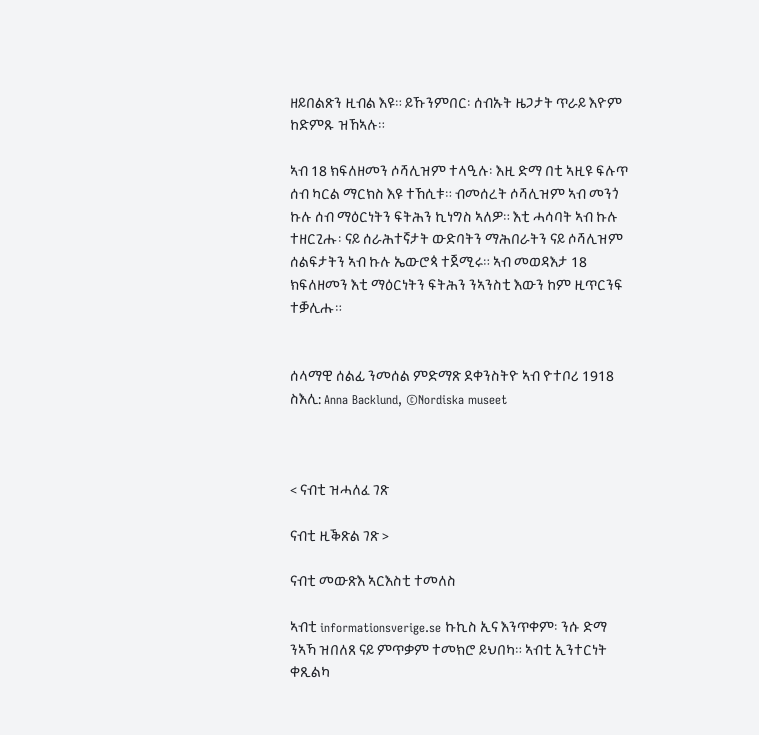ዘይበልጽን ዚብል እዩ። ይኹንምበር፡ ሰብኡት ዜጋታት ጥራይ እዮም ከድምጹ ዝኸኣሉ።

ኣብ 18 ክፍለዘመን ሶሻሊዝም ተላዒሉ፡ እዚ ድማ በቲ ኣዚዩ ፍሉጥ ሰብ ካርል ማርክስ እዩ ተኸሲቱ። ብመሰረት ሶሻሊዝም ኣብ መንጎ ኩሉ ሰብ ማዕርነትን ፍትሕን ኪነግስ ኣለዎ። እቲ ሓሳባት ኣብ ኩሉ ተዘርጊሑ፡ ናይ ሰራሕተኛታት ውድባትን ማሕበራትን ናይ ሶሻሊዝም ሰልፍታትን ኣብ ኩሉ ኤውሮጳ ተጀሚሩ። ኣብ መወዳእታ 18 ክፍለዘመን እቲ ማዕርነትን ፍትሕን ንኣንስቲ እውን ከም ዚጥርንፍ ተቓሊሑ።


ሰላማዊ ሰልፊ ንመሰል ምድማጽ ደቀንስትዮ ኣብ ዮተቦሪ 1918
ስእሊ: Anna Backlund, ©Nordiska museet



< ናብቲ ዝሓለፈ ገጽ

ናብቲ ዚቕጽል ገጽ >

ናብቲ መውጽእ ኣርእስቲ ተመለስ

ኣብቲ informationsverige.se ኩኪስ ኢና እንጥቀም፡ ንሱ ድማ ንኣኻ ዝበለጸ ናይ ምጥቃም ተመክሮ ይህበካ። ኣብቲ ኢንተርነት ቀጺልካ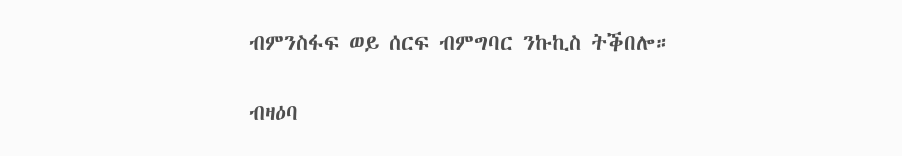ብምንስፋፍ ወይ ሰርፍ ብምግባር ንኩኪስ ትቕበሎ።

ብዛዕባ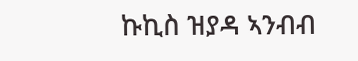ኩኪስ ዝያዳ ኣንብብ